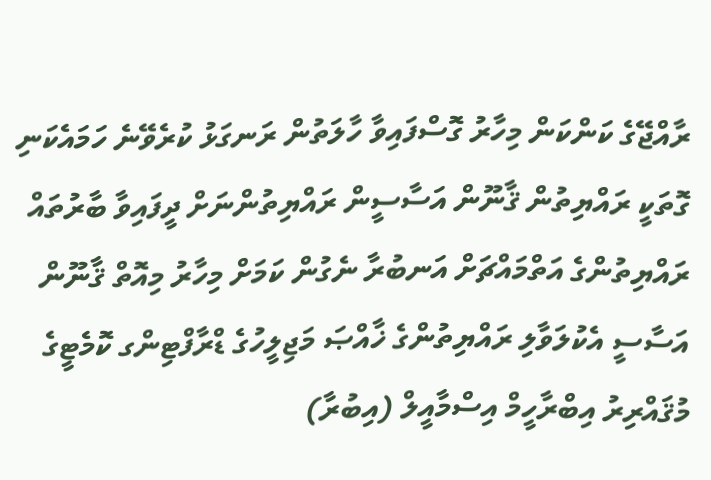ރާއްޖޭގެ ކަންކަން މިހާރު ގޮސްފައިވާ ހާލަތުން ރަނގަޅު ކުރެވޭނެ ހަމައެކަނި ގޮތަކީ ރައްޔިތުން ޤާނޫން އަސާސީން ރައްޔިތުންނަށް ދީފައިވާ ބާރުތައް ރައްޔިތުންގެ އަތްމައްޗަށް އަނބުރާ ނެގުން ކަމަށް މިހާރު މިއޮތް ޤާނޫން އަސާސީ އެކުލަވާލި ރައްޔިތުންގެ ޚާއްޞަ މަޖިލީހުގެ ޑްރާފްޓިންގ ކޮމެޓީގެ މުޤައްރިރު އިބްރާހީމް އިސްމާއީލް (އިބުރާ)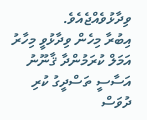ވިދާޅުވެއްޖެއެވެ.
އިބުރާ މިހެން ވިދާޅުވީ މިހާރު އަމަލް ކުރަމުންދާ ޤާނޫނު އަސާސީ ތަސްދީގު ކުރި ދުވަސް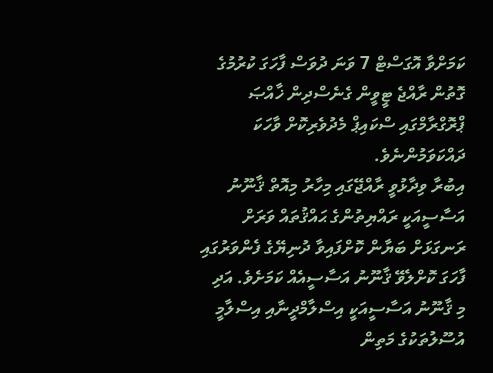ކަމަށްވާ އޮގަސްޓް 7 ވަނަ ދުވަސް ފާހަގަ ކުރުމުގެ ގޮތުން ރާއްޖެ ޓީވީން ގެނެސްދިން ޚާއްޞަ ޕްރޮގްރާމްގައި ސްކައިޕް މެދުވެރިކޮށް ވާހަކަ ދައްކަވަމުންނެވެ.
އިބުރާ ވިދާޅުވީ ރާއްޖޭގައި މިހާރު މިއޮތް ޤާނޫނު އަސާސީއަކީ ރައްޔިތުންގެ ޙައްޤުތައް ވަރަށް ރަނގަޅަށް ބަޔާން ކޮށްފައިވާ ދުނިޔޭގެ ފެންވަރުގައި ފާހަގަ ކޮށްލެވޭ ޤާނޫނު އަސާސީއެއް ކަމަށެވެ. އަދި މި ޤާނޫނު އަސާސީއަކީ އިސްލާމްދީނާއި އިސްލާމީ އުސޫލުތަކުގެ މަތިން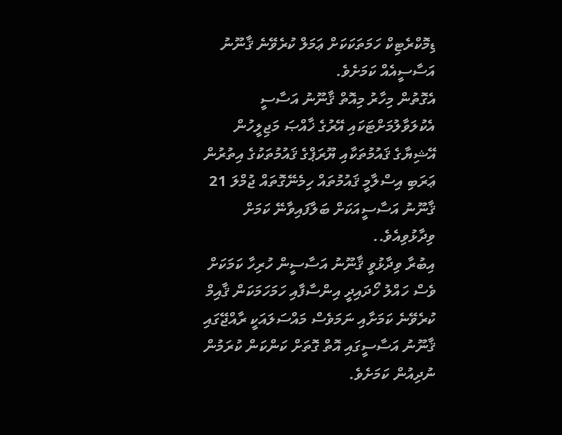ޑިމޮކްރެޓިކް ހަމަތަކަކަށް ޢަމަލް ކުރެވޭނެ ޤާނޫނު އަސާސީއެއް ކަމަށެވެ.
އެގޮތުން މިހާރު މިއޮތް ޤާނޫނު އަސާސީ އެކުލަވާލުމަށްޓަކައި އޭރުގެ ޚާއްޞަ މަޖިލީހުން އޭޝިޔާގެ ޤައުމުތަކާއި ޔޫރަޕްގެ ޤައުމުތަކުގެ އިތުރުން ޢަރަބި އިސްލާމީ ޤައުމުތައް ހިމެނޭގޮތައް ޖުމްލަ 21 ޤާނޫނު އަސާސީއަކަށް ބަލާފައިވާނޭ ކަމަށް ވިދާޅުވިއެވެ..
އިބުރާ ވިދާޅުވީ ޤާނޫނު އަސާސީން ހުރިހާ ކަމަކަށް ވެސް ހައްލު ހޯދައިދީ އިންސާފާއި ހަމަހަމަކަން ޤާއިމް ކުރެވޭނެ ކަމަށާއި ނަމަވެސް މައްސަލައަކީ ރާއްޖޭގައި ޤާނޫނު އަސާސީގައި އޮތް ގޮތަށް ކަންކަން ކުރަމުން ނުދިއުން ކަމަށެވެ.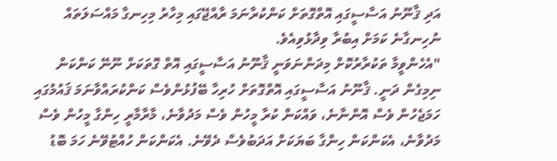އަދި ޤާނޫނު އަސާސީގައި އޮތްގޮތަށް ކަންކުރާނަމަ ރާއްޖޭގައި މިހާރު މިހިނގާ މައްސަލަތައް ނުހިނގާނެ ކަމަށް އިބުރާ ވިދާޅުވިއެވެ.
"އެހެންވީމާ ތަކުރާރުކޮށް މިދަންނަވަނީ ޤާނޫނު އަސާސީގައި އޮތް ގޮތަކަށް ނޫނޭ ކަންކަން ނިމިގެން ދަނީ. ޤާނޫނު އަސާސީގައި އޮތްގޮތަށް ހުރިހާ ބޭފުޅުންވެސް ކަންކުރައްވާނަމަ ޤައުމުގައި ހަމަޖެހުން ވެސް އޮންނާނެ، ވައްކަން ކުރާ މީހުން ވެސް މަދުވާނެ، މާރާމާރީ ހިންގާ މީހުން ވެސް މަދުވާނެ، އެކަންކަން ހިންގާ ބަޔަކަށް އަދަބުވެސް ދެވޭނެ. އެކަންކަން ހުއްޓުވޭނެ ހަމަ ބޮޑު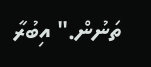ތަނުން." އިބުރާ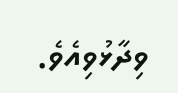ވިދާޅުވިއެވެ.